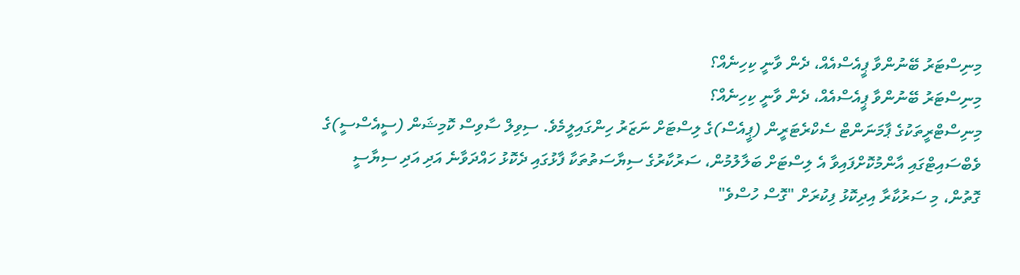މިނިސްޓަރު ބޭނުންވާ ޕީއެސްއެއް، ދެން ވާނީ ކިހިނެއް؟
މިނިސްޓަރު ބޭނުންވާ ޕީއެސްއެއް، ދެން ވާނީ ކިހިނެއް؟
މިނިސްޓްރީތަކުގެ ޕާމަނަންޓް ސެކްރެޓަރީން (ޕީއެސް)ގެ ލިސްޓަށް ނަޒަރު ހިންގައިލީމެވެ. ސިވިލް ސާވިސް ކޮމިޝަން (ސީއެސްސީ)ގެ ވެބްސައިޓްގައި އާންމުކޮށްފައިވާ އެ ލިސްޓަށް ބަލާލުމުން، ސަރުކާރުގެ ސިޔާސަތުތަކާ ފާޅުގައި ދެކޮޅު ހައްދަވާނެ އަދި އަދި ސިޔާސީ ގޮތުން، މި ސަރުކާރާ އިދިކޮޅު ފިކުރަށް "ގޮސް ހުސްވެ"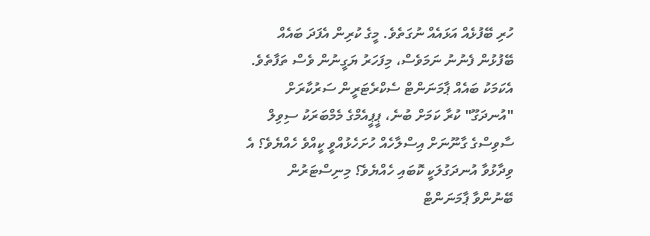ހުރި ބޭފުޅެއް އަޅައެއް ނުގަތެވެ. މީގެ ކުރިން އެފަދަ ބައެއް ބޭފުޅުން ފެނުނު ނަމަވެސް، މިފަހަރު ޔަގީނުން ވެސް ތަފާތެވެ. އެކަމަކު ބައެއް ޕާމަނަންޓް ސެކްރެޓަރީން ސަރުކާރަށް "އުނދަގޫ" ކުރާ ކަމަށް ބުނެ، ޕީޕީއެމްގެ މެމްބަރަކު ސިވިލް ސާވިސްގެ ގާނޫނަށް އިސްލާހެއް ހުށަހެޅުއްވީ ކީއްވެ ހެއްޔެވެ؟ އެ ވިދާޅުވާ އުނދަގުލަކީ ކޮބައި ހެއްޔެވެ؟ މިނިސްޓަރުން ބޭނުންވާ ޕާމަނަންޓް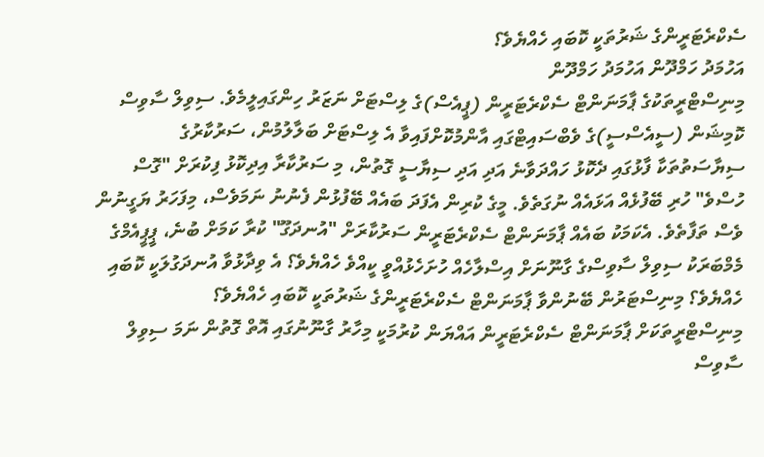ސެކްރެޓަރީންގެ ޝަރުތަކީ ކޮބައި ހެއްޔެވެ؟
އަހުމަދު ހަމްދޫން އަހުމަދު ހަމްދޫން
މިނިސްޓްރީތަކުގެ ޕާމަނަންޓް ސެކްރެޓަރީން (ޕީއެސް)ގެ ލިސްޓަށް ނަޒަރު ހިންގައިލީމެވެ. ސިވިލް ސާވިސް ކޮމިޝަން (ސީއެސްސީ)ގެ ވެބްސައިޓްގައި އާންމުކޮށްފައިވާ އެ ލިސްޓަށް ބަލާލުމުން، ސަރުކާރުގެ ސިޔާސަތުތަކާ ފާޅުގައި ދެކޮޅު ހައްދަވާނެ އަދި އަދި ސިޔާސީ ގޮތުން، މި ސަރުކާރާ އިދިކޮޅު ފިކުރަށް "ގޮސް ހުސްވެ" ހުރި ބޭފުޅެއް އަޅައެއް ނުގަތެވެ. މީގެ ކުރިން އެފަދަ ބައެއް ބޭފުޅުން ފެނުނު ނަމަވެސް، މިފަހަރު ޔަގީނުން ވެސް ތަފާތެވެ. އެކަމަކު ބައެއް ޕާމަނަންޓް ސެކްރެޓަރީން ސަރުކާރަށް "އުނދަގޫ" ކުރާ ކަމަށް ބުނެ، ޕީޕީއެމްގެ މެމްބަރަކު ސިވިލް ސާވިސްގެ ގާނޫނަށް އިސްލާހެއް ހުށަހެޅުއްވީ ކީއްވެ ހެއްޔެވެ؟ އެ ވިދާޅުވާ އުނދަގުލަކީ ކޮބައި ހެއްޔެވެ؟ މިނިސްޓަރުން ބޭނުންވާ ޕާމަނަންޓް ސެކްރެޓަރީންގެ ޝަރުތަކީ ކޮބައި ހެއްޔެވެ؟
މިނިސްޓްރީތަކަށް ޕާމަނަންޓް ސެކްރެޓަރީން އައްޔަން ކުރުމަކީ މިހާރު ގާނޫނުގައި އޮތް ގޮތުން ނަމަ ސިވިލް ސާވިސް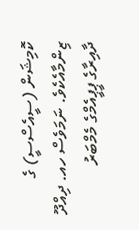ކޮމިޝަން (ސީއެސްސީ) ގެ ޒިންމާއެކެވެ. ނަމަވެސް ހއ. ދިއްދޫ ދާއިރާގެ ޕީޕީއެމްގެ މެމްބަރު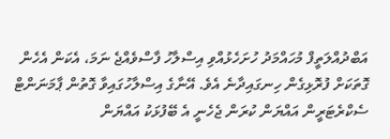އަބްދުއްލަތީފް މުހައްމަދު ހުށަހެޅުއްވި އިސްލާހު ފާސްވެއްޖެ ނަމަ، އެކަން އެހެން ގޮތަކަށް ފުރޮޅިގެން ހިނގައިދާނެ އެވެ. އޭނާގެ އިސްލާހުގައިވާ ގޮތުން ޕާމަނަންޓް ސެކްރެޓަރީން އައްޔަން ކުރަން ޖެހެނީ އެ ބޭފުޅަކު އައްޔަން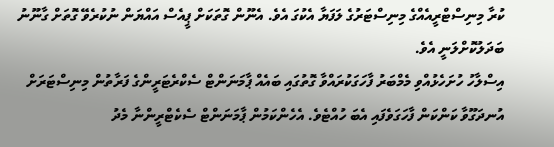ކުރާ މިނިސްޓްރީއެއްގެ މިނިސްޓަރުގެ ލަފަޔާ އެކުގަ އެވެ. އެނޫން ގޮތަކަށް ޕީއެސް އައްޔަން ނުކުރެވޭ ގޮތަށް ގާނޫނު ބަދަލުކޮށްލަނީ އެވެ.
އިސްލާހު ހުށަހެޅުއްވި މެމްބަރު ފާހަގަކުރައްވާ ގޮތުގައި ބައެއް ޕާމަނަންޓް ސެކްރެޓަރީންގެ ފަރާތުން މިނިސްޓަރަށް އުނދަގޫވާ ކަންކަން ފާހަގަވެފައި އެބަ ހުއްޓެވެ. އެހެންކަމުން ޕާމަނަންޓް ސެކެޓްރީންނާ މެދު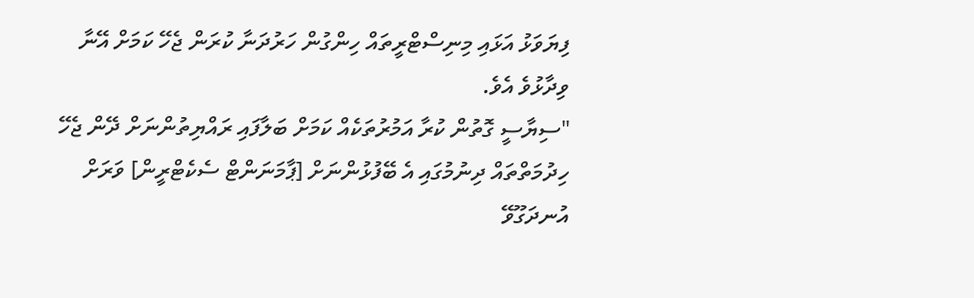ފިޔަވަޅު އަޅައި މިނިސްޓްރީތައް ހިންގުން ހަރުދަނާ ކުރަން ޖެހޭ ކަމަށް އޭނާ ވިދާޅުވެ އެވެ.
"ސިޔާސީ ގޮތުން ކުރާ އަމުރުތަކެއް ކަމަށް ބަލާފައި ރައްޔިތުންނަށް ދޭން ޖެހޭ ހިދުމަތްތައް ދިނުމުގައި އެ ބޭފުޅުންނަށް [ޕާމަނަންޓް ސެކެޓްރީން] ވަރަށް އުނދަގޫވޭ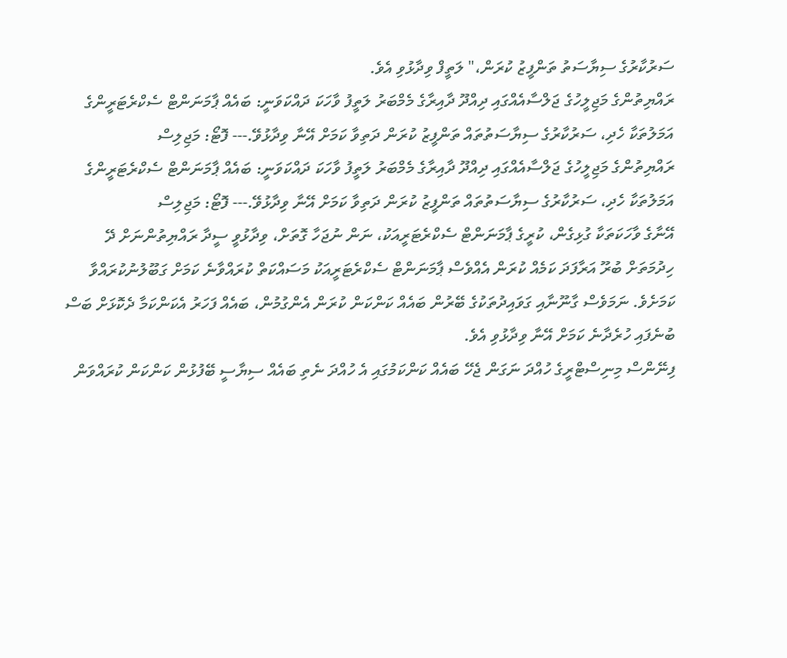ސަރުކާރުގެ ސިޔާސަތު ތަންފީޒު ކުރަން،" ލަތީފް ވިދާޅުވި އެވެ.
ރައްޔިތުންގެ މަޖިލީހުގެ ޖަލްސާއެއްގައި ދިއްދޫ ދާއިރާގެ މެމްބަރު ލަތީފު ވާހަކަ ދައްކަވަނީ: ބައެއް ޕާމަނަންޓް ސެކްރެޓަރީންގެ އަމަލުތަކާ ހެދި، ސަރުކާރުގެ ސިޔާސަތުތައް ތަންފީޒު ކުރަން ދަތިވާ ކަމަށް އޭނާ ވިދާޅުވޭ.--- ފޮޓޯ: މަޖިލިސް
ރައްޔިތުންގެ މަޖިލީހުގެ ޖަލްސާއެއްގައި ދިއްދޫ ދާއިރާގެ މެމްބަރު ލަތީފު ވާހަކަ ދައްކަވަނީ: ބައެއް ޕާމަނަންޓް ސެކްރެޓަރީންގެ އަމަލުތަކާ ހެދި، ސަރުކާރުގެ ސިޔާސަތުތައް ތަންފީޒު ކުރަން ދަތިވާ ކަމަށް އޭނާ ވިދާޅުވޭ.--- ފޮޓޯ: މަޖިލިސް
އޭނާގެ ވާހަކަތަކާ ގުޅިގެން، ކުރީގެ ޕާމަނަންޓް ސެކްރެޓަރީއަކު، ނަން ނުޖަހާ ގޮތަށް، ވިދާޅުވީ ސީދާ ރައްޔިތުންނަށް ދޭ ހިދުމަތަށް ބުރޫ އަރާފަދަ ކަމެއް ކުރަން އެއްވެސް ޕާމަނަންޓް ސެކްރެޓަރީއަކު މަސައްކަތް ކުރައްވާނެ ކަމަށް ގަބޫލުނުކުރައްވާ ކަމަށެވެ. ނަމަވެސް ގާނޫނާއި ގަވައިދުތަކުގެ ބޭރުން ބައެއް ކަންކަން ކުރަން އެންގުމުން، ބައެއް ފަހަރު އެކަންކަމާ ދެކޮޅަށް ބަސް ބުނެފައި ހުރެދާނެ ކަމަށް އޭނާ ވިދާޅުވި އެވެ.
ފިނޭންސް މިނިސްޓްރީގެ ހުއްދަ ނަގަން ޖެހޭ ބައެއް ކަންކަމުގައި އެ ހުއްދަ ނެތި ބައެއް ސިޔާސީ ބޭފުޅުން ކަންކަން ކުރައްވަން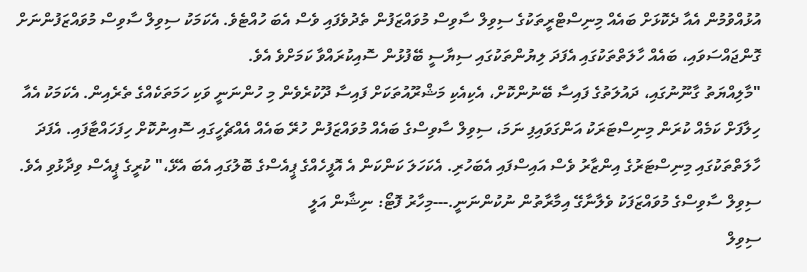އުޅުއްވުމުން އެއާ ދެކޮޅަށް ބައެއް މިނިސްޓްރީތަކުގެ ސިވިލް ސާވިސް މުވައްޒަފުން ތެދުވެފައި ވެސް އެބަ ހުއްޓެވެ. އެކަމަކު ސިވިލް ސާވިސް މުވައްޒަފުންނަށް ގޮންޖައްސަވައި، ބައެއް ހާލަތްތަކުގައި އެފަދަ ލިޔުންތަކުގައި ސިޔާސީ ބޭފުޅުން ސޮއިކުރައްވާ ކަމަށްވެ އެވެ.
"މާލިއްޔަތު ގާނޫނުގައި، ދައުލަތުގެ ފައިސާ ބޭނުންކޮށް، އެކިއެކި މަޝްރޫއުތަކަށް ފައިސާ ދޫކުރެވެން މި ހުންނަނީ ވަކި ހަމަތަކެއްގެ ތެރެއިން. އެކަމަކު އެއާ ހިލާފަށް ކަމެއް ކުރަން މިނިސްޓަރަކު އަންގަވައިފި ނަމަ، ސިވިލް ސާވިސްގެ ބައެއް މުވައްޒަފުން ހުރޭ ބައެއް އެއްޗެހީގައި ސޮއިނުކޮށް ހިފަހައްޓާފައި. އެފަދަ ހާލަތްތަކުގައި މިނިސްޓަރުގެ އިންޒާރު ވެސް އައިސްފައި އެބަހުރި. އެކަހަލަ ކަންކަން އެ އޮފީހެއްގެ ޕީއެސްގެ ބޮލުގައި އެބަ އެޅޭ،" ކުރީގެ ޕީއެސް ވިދާޅުވި އެވެ.
ސިވިލް ސާވިސްގެ މުވައްޒަފަކު ވެލާނާގޭ އިމާރާތުން ނުކުންނަނީ.---މިހާރު ފޮޓޯ: ނިޝާން އަލީ
ސިވިލް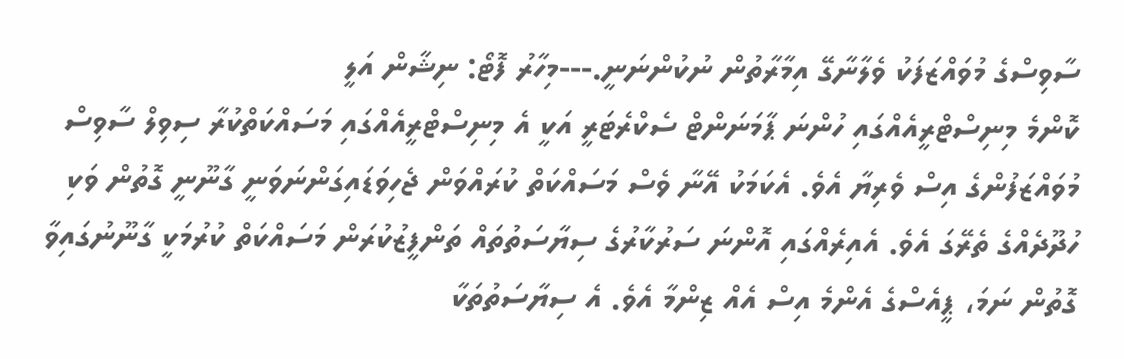ސާވިސްގެ މުވައްޒަފަކު ވެލާނާގޭ އިމާރާތުން ނުކުންނަނީ.---މިހާރު ފޮޓޯ: ނިޝާން އަލީ
ކޮންމެ މިނިސްޓްރީއެއްގައި ހުންނަ ޕާމަނަންޓް ސެކްރެޓަރީ އަކީ އެ މިނިސްޓްރީއެއްގައި މަސައްކަތްކުރާ ސިވިލް ސާވިސް މުވައްޒަފުންގެ އިސް ވެރިޔާ އެވެ. އެކަމަކު އޭނާ ވެސް މަސައްކަތް ކުރައްވަން ޖެހިވަޑައިގަންނަވަނީ ގާނޫނީ ގޮތުން ވަކި ހުދޫދެއްގެ ތެރޭގަ އެވެ. އެއިރެއްގައި އޮންނަ ސަރުކާރުގެ ސިޔާސަތުތައް ތަންފީޒުކުރަން މަސައްކަތް ކުރުމަކީ ގާނޫނުގައިވާ ގޮތުން ނަމަ، ޕީއެސްގެ އެންމެ އިސް އެއް ޒިންމާ އެވެ. އެ ސިޔާސަތުތަކާ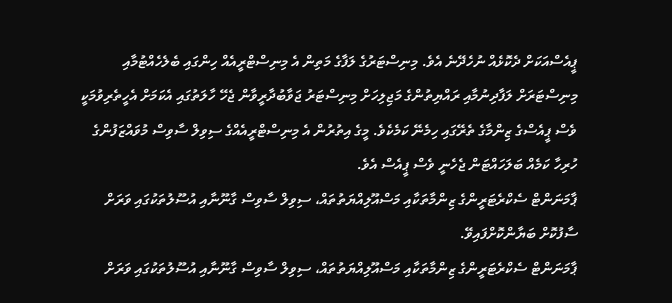ޕީއެސްއަކަށް ދެކޮޅެއް ނުހެދޭނެ އެވެ. މިނިސްޓަރުގެ ލަފާގެ މަތިން އެ މިނިސްޓްރީއެއް ހިންގައި ބެލެހެއްޓުމާއި މިނިސްޓަރަށް ލަފާދިނުމާއި ރައްޔިތުންގެ މަޖިލިހަށް މިނިސްޓަރު ޖަވާބުދާރީވާން ޖެހޭ ހާލަތުގައި އެކަމަށް އެހީތެރިވުމަކީ ވެސް ޕީއެސްގެ ޒިންމާގެ ތެރޭގައި ހިމެނޭ ކަމެކެވެ. މީގެ އިތުރުން އެ މިނިސްޓްރީއެއްގެ ސިވިލް ސާވިސް މުވައްޒަފުންގެ ހުރިހާ ކަމެއް ބަލަހައްޓަން ޖެހެނީ ވެސް ޕީއެސް އެވެ.
ޕާމަނަންޓް ސެކްރެޓަރީންގެ ޒިންމާތަކާއި މަސްއޫލިއްޔަތުތައް، ސިވިލް ސާވިސް ގާނޫނާއި އުސޫލުތަކުގައި ވަރަށް ސާފުކޮށް ބަޔާންކޮށްފައިވޭ.
ޕާމަނަންޓް ސެކްރެޓަރީންގެ ޒިންމާތަކާއި މަސްއޫލިއްޔަތުތައް، ސިވިލް ސާވިސް ގާނޫނާއި އުސޫލުތަކުގައި ވަރަށް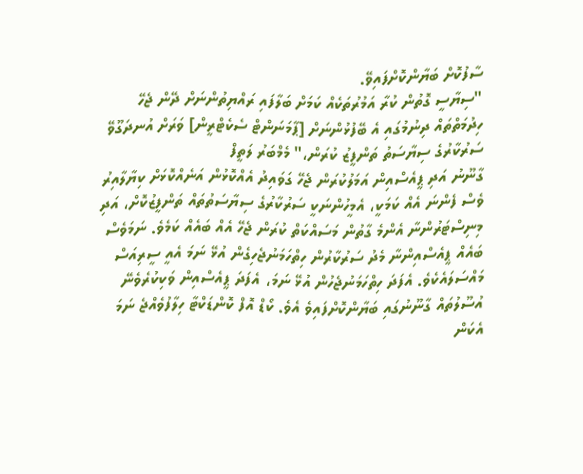ސާފުކޮށް ބަޔާންކޮށްފައިވޭ.
"ސިޔާސީ ގޮތުން ކުރާ އަމުރުތަކެއް ކަމަށް ބަލާފައި ރައްޔިތުންނަށް ދޭން ޖެހޭ ހިދުމަތްތައް ދިނުމުގައި އެ ބޭފުޅުންނަށް [ޕާމަނަންޓް ސެކެޓްރީން] ވަރަށް އުނދަގޫވޭ ސަރުކާރުގެ ސިޔާސަތު ތަންފީޒު ކުރަން،" މެމްބަރު ލަތީފް
ގާނޫނު އަދި ޕީއެސްއިން އަމަލުކުރަން ޖެހޭ ގަވައިދު އެއްކޮޅުން އަނެއްކޮޅަށް ކިޔާލާއިރު ވެސް ފެންނަ އެއް ކަމަކީ، އެމީހުންނަކީ ސަރުކާރުގެ ސިޔާސަތުތައް ތަންފީޒުކޮށް، އަދި މިނިސްޓަރުންނާ އެންމެ ގާތުން މަސައްކަތް ކުރަން ޖެހޭ އެއް ބައެއް ކަމެވެ. ނަމަވެސް ބައެއް ޕީއެސްއިންނާ މެދު ސަރުކާރުން ހިތްހަމަނުޖެހިގެން އުޅޭ ނަމަ އެއީ ސީރިއަސް މައްސަލައެކެވެ. އެފަދަ ހިތްހަމަނުޖެހުން އުޅޭ ނަމަ، އެފަދަ ޕީއެސްއިން ވަކިކުރެވެނޭ އުސޫލުތައް ގާނޫނުގައި ބަޔާންކޮށްފައިވެ އެވެ. ކޯޑް އޮފް ކޮންޑަކްޓާ ހިލާފުވެއްޖެ ނަމަ އެކަން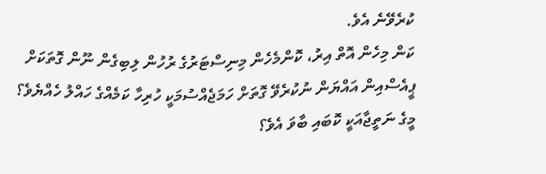ކުރެވޭނެ އެވެ.
ކަން މިހެން އޮތް އިރު، ކޮންމެހެން މިނިސްޓަރުގެ ރުހުން ލިބިގެން ނޫން ގޮތަކަށް ޕީއެސްއިން އައްޔަން ނުކުރެވޭ ގޮތަށް ހަމަޖެއްސުމަކީ ހުރިހާ ކަމެއްގެ ހައްލު ހެއްޔެވެ؟ މީގެ ނަތީޖާއަކީ ކޮބައި ބާވަ އެވެ؟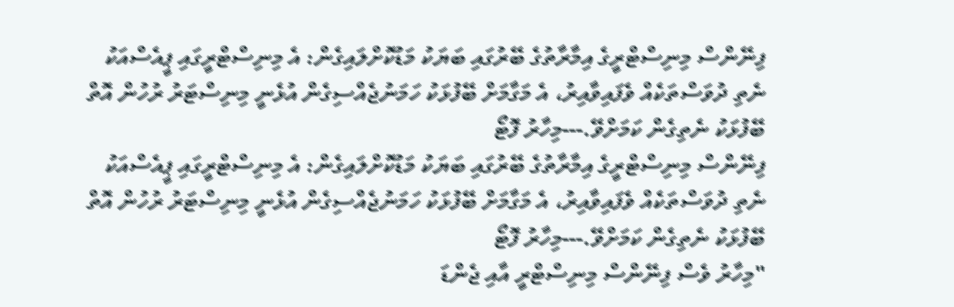ފިނޭންސް މިނިސްޓްރީގެ އިމާރާތުގެ ބޭރުގައި ބަޔަކު މަޑުކޮށްލައިގެން: އެ މިނިސްޓްރީގައި ޕީއެސްއަކު ނެތި ދުވަސްތަކެއް ވެފައިވާއިރު، އެ މަގާމަށް ބޭފުޅަކު ހަމަނުޖެއްސިގެން އުޅެނީ މިނިސްޓަރު ރުހުން އޮތް ބޭފުޅަކު ނެތިގެން ކަމަށްވޭ.---މިހާރު ފޮޓޯ
ފިނޭންސް މިނިސްޓްރީގެ އިމާރާތުގެ ބޭރުގައި ބަޔަކު މަޑުކޮށްލައިގެން: އެ މިނިސްޓްރީގައި ޕީއެސްއަކު ނެތި ދުވަސްތަކެއް ވެފައިވާއިރު، އެ މަގާމަށް ބޭފުޅަކު ހަމަނުޖެއްސިގެން އުޅެނީ މިނިސްޓަރު ރުހުން އޮތް ބޭފުޅަކު ނެތިގެން ކަމަށްވޭ.---މިހާރު ފޮޓޯ
"މިހާރު ވެސް ފިނޭންސް މިނިސްޓްރީ އާއި ޖެންޑަ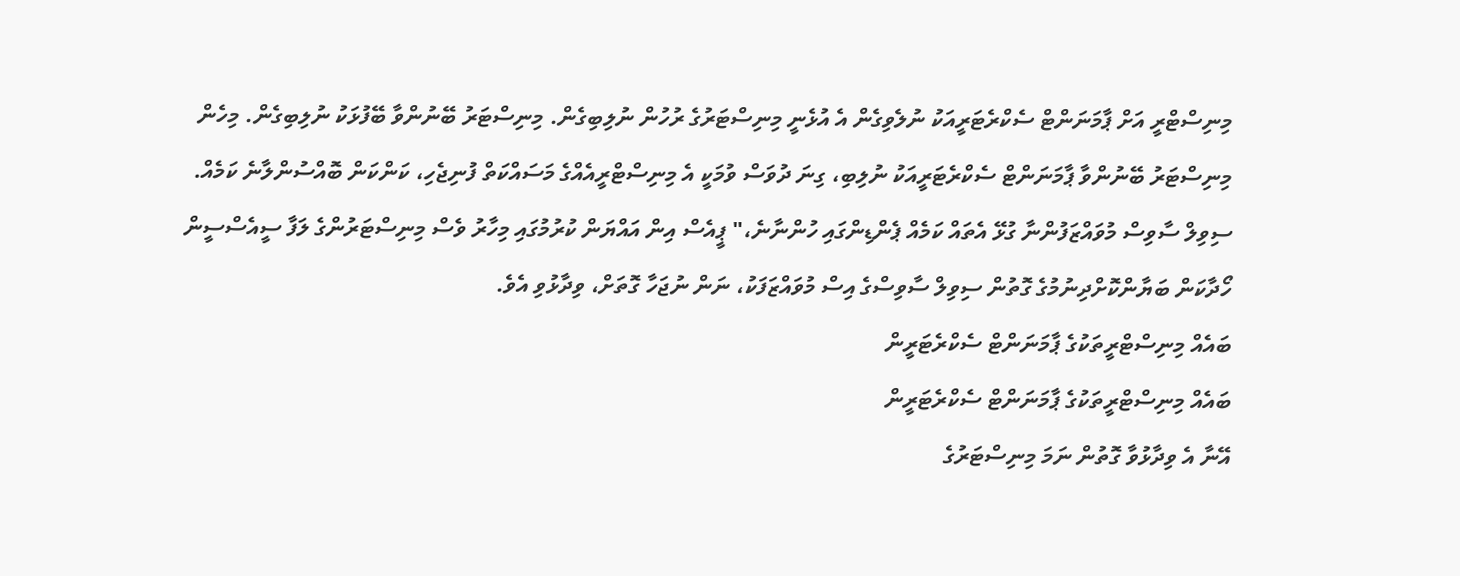މިނިސްޓްރީ އަށް ޕާމަނަންޓް ސެކްރެޓަރީއަކު ނުލެވިގެން އެ އުޅެނީ މިނިސްޓަރުގެ ރުހުން ނުލިބިގެން. މިނިސްޓަރު ބޭނުންވާ ބޭފުޅަކު ނުލިބިގެން. މިހެން މިނިސްޓަރު ބޭނުންވާ ޕާމަނަންޓް ސެކްރެޓަރީއަކު ނުލިބި، ގިނަ ދުވަސް ވުމަކީ އެ މިނިސްޓްރީއެއްގެ މަސައްކަތް ފުނިޖެހި، ކަންކަން ބޮއްސުންލާނެ ކަމެއް. ސިވިލް ސާވިސް މުވައްޒަފުންނާ ގުޅޭ އެތައް ކަމެއް ޕެންޑިންގައި ހުންނާނެ،" ޕީއެސް އިން އައްޔަން ކުރުމުގައި މިހާރު ވެސް މިނިސްޓަރުންގެ ލަފާ ސީއެސްސީން ހޯދާކަން ބަޔާންކޮށްދިނުމުގެ ގޮތުން ސިވިލް ސާވިސްގެ އިސް މުވައްޒަފަކު، ނަން ނުޖަހާ ގޮތަށް، ވިދާޅުވި އެވެ.
ބައެއް މިނިސްޓްރީތަކުގެ ޕާމަނަންޓް ސެކްރެޓަރީން
ބައެއް މިނިސްޓްރީތަކުގެ ޕާމަނަންޓް ސެކްރެޓަރީން
އޭނާ އެ ވިދާޅުވާ ގޮތުން ނަމަ މިނިސްޓަރުގެ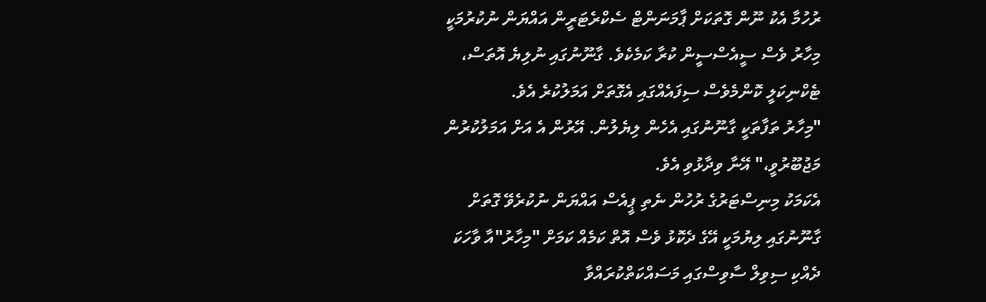ރުހުމާ އެކު ނޫން ގޮތަކަށް ޕާމަނަންޓް ސެކްރެޓަރީން އައްޔަން ނުކުރުމަކީ މިހާރު ވެސް ސީއެސްސީން ކުރާ ކަމެކެވެ. ގާނޫނުގައި ނުލިޔެ އޮތަސް، ޓެކްނިކަލީ ކޮންމެވެސް ސިފައެއްގައި އެގޮތަށް އަމަލުކުރެ އެވެ.
"މިހާރު ތަފާތަކީ ގާނޫނުގައި އެހެން ލިޔެލުން. އޭރުން އެ އަށް އަމަލުކުރުން މަޖުބޫރުވީ،" އޭނާ ވިދާޅުވި އެވެ.
އެކަމަކު މިނިސްޓަރުގެ ރުހުން ނެތި ޕީއެސް އައްޔަން ނުކުރެވޭ ގޮތަށް ގާނޫނުގައި ލިޔުމަކީ އޭގެ ދެކޮޅު ވެސް އޮތް ކަމެއް ކަމަށް "މިހާރު"އާ ވާހަކަ ދެއްކި ސިވިލް ސާވިސްގައި މަސައްކަތްކުރައްވާ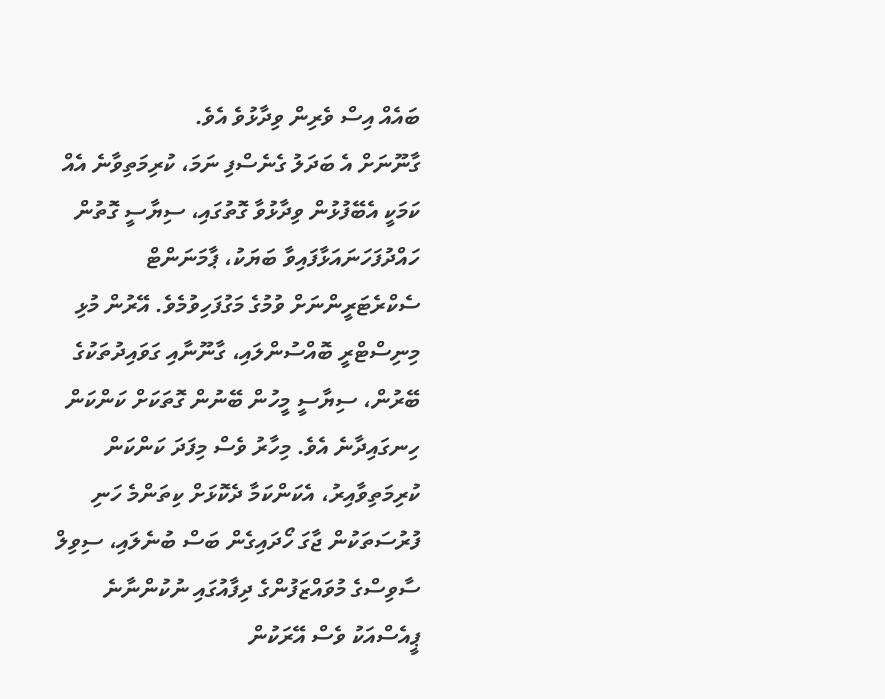ބައެއް އިސް ވެރިން ވިދާޅުވެ އެވެ.
ގާނޫނަށް އެ ބަދަލު ގެނެސްފި ނަމަ، ކުރިމަތިވާނެ އެއް ކަމަކީ އެބޭފުޅުން ވިދާޅުވާ ގޮތުގައި، ސިޔާސީ ގޮތުން ހައްދުފަހަނައަޅާފައިވާ ބަޔަކު، ޕާމަނަންޓް ސެކްރެޓަރީންނަށް ވުމުގެ މަގުފަހިވުމެވެ. އޭރުން މުޅި މިނިސްޓްރީ ބޮއްސުންލައި، ގާނޫނާއި ގަވައިދުތަކުގެ ބޭރުން، ސިޔާސީ މީހުން ބޭނުން ގޮތަކަށް ކަންކަން ހިނގައިދާނެ އެވެ. މިހާރު ވެސް މިފަދަ ކަންކަން ކުރިމަތިވާއިރު، އެކަންކަމާ ދެކޮޅަށް ކިތަންމެ ހަނި ފުރުސަތަކުން ޖާގަ ހޯދައިގެން ބަސް ބުނެލައި، ސިވިލް ސާވިސްގެ މުވައްޒަފުންގެ ދިފާއުގައި ނުކުންނާނެ ޕީއެސްއަކު ވެސް އޭރަކުން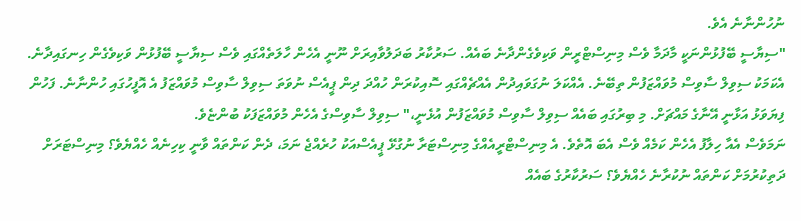ނުހުންނާނެ އެވެ.
"ސިޔާސީ ބޭފުޅުންނަކީ މާދަމާ ވެސް މިނިސްޓްރީން ވަކިވެގެންދާނެ ބައެއް. ސަރުކާރު ބަދަލުވާއިރަށް ނޫނީ އެހެން ހާލަތެއްގައި ވެސް ސިޔާސީ ބޭފުޅުން ވަކިވެގެން ހިނގައިދާނެ. އެކަމަކު ސިވިލް ސާވިސް މުވައްޒަފުން ތިބޭނެ. އެއްކަލަ ނުގަވައިދުން އެއްޗެއްގައި ސޮއިކުރަން ހުއްދަ ދިން ޕީއެސް ނުވަތަ ސިވިލް ސާވިސް މުވައްޒަފު އެ އޮފީހުގައި ހުންނާނެ. ފަހުން ފިޔަވަޅު އަޅާނީ އޭނާގެ މައްޗަށް. މި ބިރުގައި ބައެއް ސިވިލް ސާވިސް މުވައްޒަފުން އުޅެނީ،" ސިވިލް ސާވިސްގެ އެހެން މުވައްޒަފަކު ބުންޏެވެ.
ނަމަވެސް އެއާ ހިލާފު އެހެން ކަމެއް ވެސް އެބަ އޮތެވެ. އެ މިނިސްޓްރީއެއްގެ މިނިސްޓަރާ ނުގުޅޭ ޕީއެސްއަކު ހުރެއްޖެ ނަމަ، ދެން ކަންތައް ވާނީ ކިހިނެއް ހެއްޔެވެ؟ މިނިސްޓަރަށް ދަތިކުރުމަށް ކަންތައް ނުކުރާނެ ހެއްޔެވެ؟ ސަރުކާރުގެ ބައެއް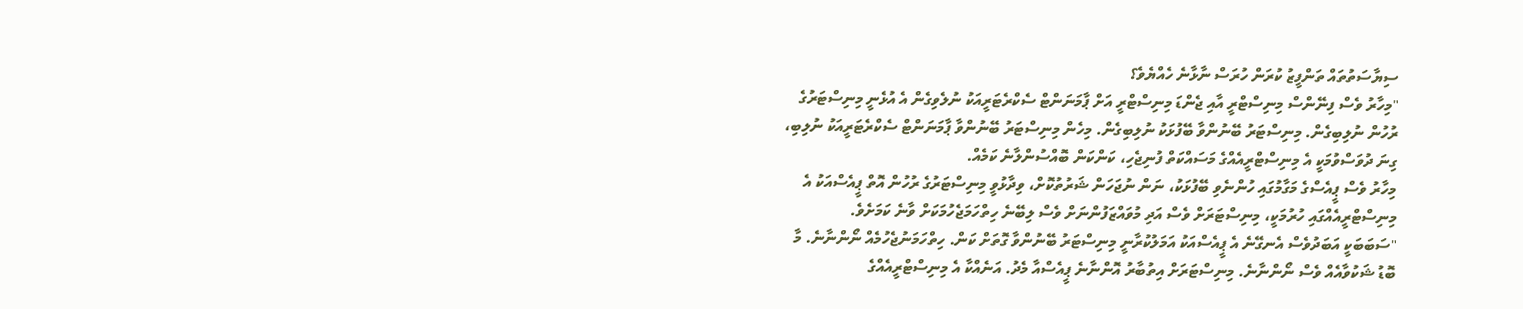ސިޔާސަތުތައް ތަންފީޒު ކުރަން ހުރަސް ނާޅާނެ ހެއްޔެވެ؟
"މިހާރު ވެސް ފިނޭންސް މިނިސްޓްރީ އާއި ޖެންޑަ މިނިސްޓްރީ އަށް ޕާމަނަންޓް ސެކްރެޓަރީއަކު ނުލެވިގެން އެ އުޅެނީ މިނިސްޓަރުގެ ރުހުން ނުލިބިގެން. މިނިސްޓަރު ބޭނުންވާ ބޭފުޅަކު ނުލިބިގެން. މިހެން މިނިސްޓަރު ބޭނުންވާ ޕާމަނަންޓް ސެކްރެޓަރީއަކު ނުލިބި، ގިނަ ދުވަސްވުމަކީ އެ މިނިސްޓްރީއެއްގެ މަސައްކަތް ފުނިޖެހި، ކަންކަން ބޮއްސުންލާނެ ކަމެއް.
މިހާރު ވެސް ޕީއެސްގެ މަގާމުގައި ހުންނެވި ބޭފުޅަކު، ނަން ނުޖަހަން ޝަރުތުކޮށް، ވިދާޅުވީ މިނިސްޓަރުގެ ރުހުން އޮތް ޕީއެސްއަކު އެ މިނިސްޓްރީއެއްގައި ހުރުމަކީ، މިނިސްޓަރަށް ވެސް އަދި މުވައްޒަފުންނަށް ވެސް ލިބޭނެ ހިތްހަމަޖެހުމަކަށް ވާނެ ކަމަށެވެ.
"ސަބަބަކީ އަބަދުވެސް އެނގޭނެ އެ ޕީއެސްއަކު އަމަލުކުރާނީ މިނިސްޓަރު ބޭނުންވާ ގޮތަށް ކަން. ހިތްހަމަނުޖެހުމެއް ނޯންނާނެ. މާ ބޮޑު ޝަކުވާއެއް ވެސް ނޯންނާނެ. މިނިސްޓަރަށް އިތުބާރު އޮންނާނެ ޕީއެސްއާ މެދު. އަނެއްކާ އެ މިނިސްޓްރީއެއްގެ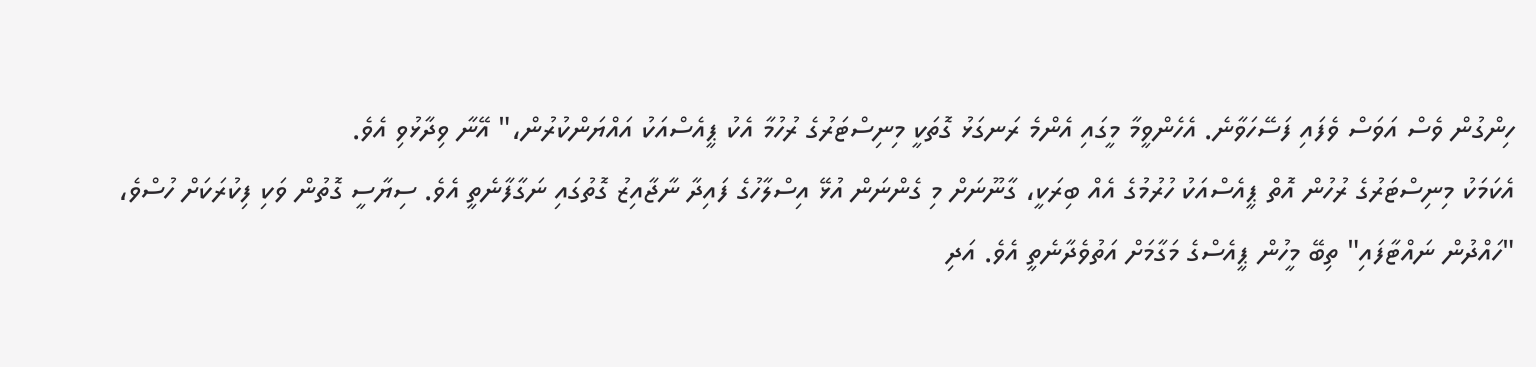ހިންގުން ވެސް އަވަސް ވެފައި ފަސޭހަވާނެ. އެހެންވީމާ މީގައި އެންމެ ރަނގަޅު ގޮތަކީ މިނިސްޓަރުގެ ރުހުމާ އެކު ޕީއެސްއަކު އައްޔަންކުރުން،" އޭނާ ވިދާޅުވި އެވެ.
އެކަމަކު މިނިސްޓަރުގެ ރުހުން އޮތް ޕީއެސްއަކު ހުރުމުގެ އެއް ބިރަކީ، ގާނޫނަށް މި ގެންނަން އުޅޭ އިސްލާހުގެ ފައިދާ ނާޖާއިޒު ގޮތުގައި ނަގާފާނެތީ އެވެ. ސިޔާސީ ގޮތުން ވަކި ފިކުރަކަށް ހުސްވެ، "ހައްދުން ނައްޓާފައި" ތިބޭ މީހުން ޕީއެސްގެ މަގާމަށް އަތުވެދާނެތީ އެވެ. އަދި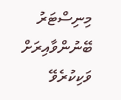މިނިސްޓަރު ބޭނުންވާއިރަށް ވަކިކުރެވޭ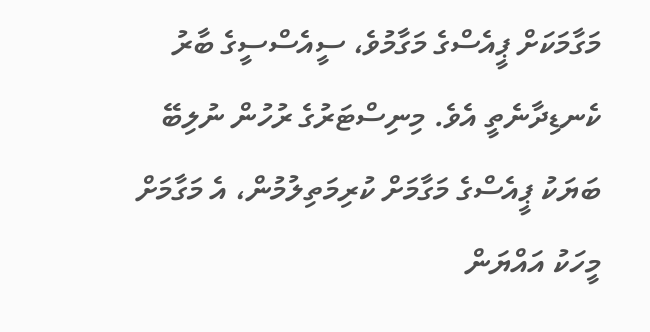މަގާމަކަށް ޕީއެސްގެ މަގާމުވެ، ސީއެސްސީގެ ބާރު ކެނޑިދާނެތީ އެވެ. މިނިސްޓަރުގެ ރުހުން ނުލިބޭ ބަޔަކު ޕީއެސްގެ މަގާމަށް ކުރިމަތިލުމުން، އެ މަގާމަށް މީހަކު އައްޔަން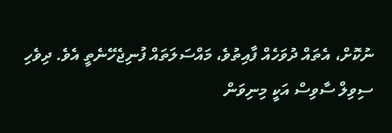ނުކޮށް، އެތައް ދުވަހެއް ފާއިތުވެ، މައްސަލަތައް ފުނިޖެހޭނެތީ އެވެ. ދިވެހި ސިވިލް ސާވިސް އަކީ މިނިވަން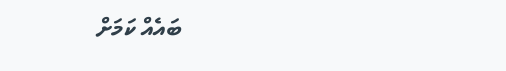ބައެއް ކަމަށް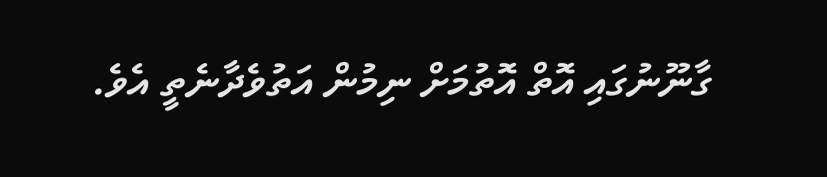ގާނޫނުގައި އޮތް އޮތުމަށް ނިމުން އަތުވެދާނެތީ އެވެ.